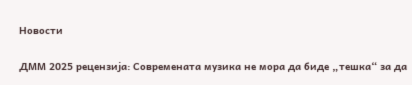Новости

ДММ 2025 рецензија: Современата музика не мора да биде „тешка“ за да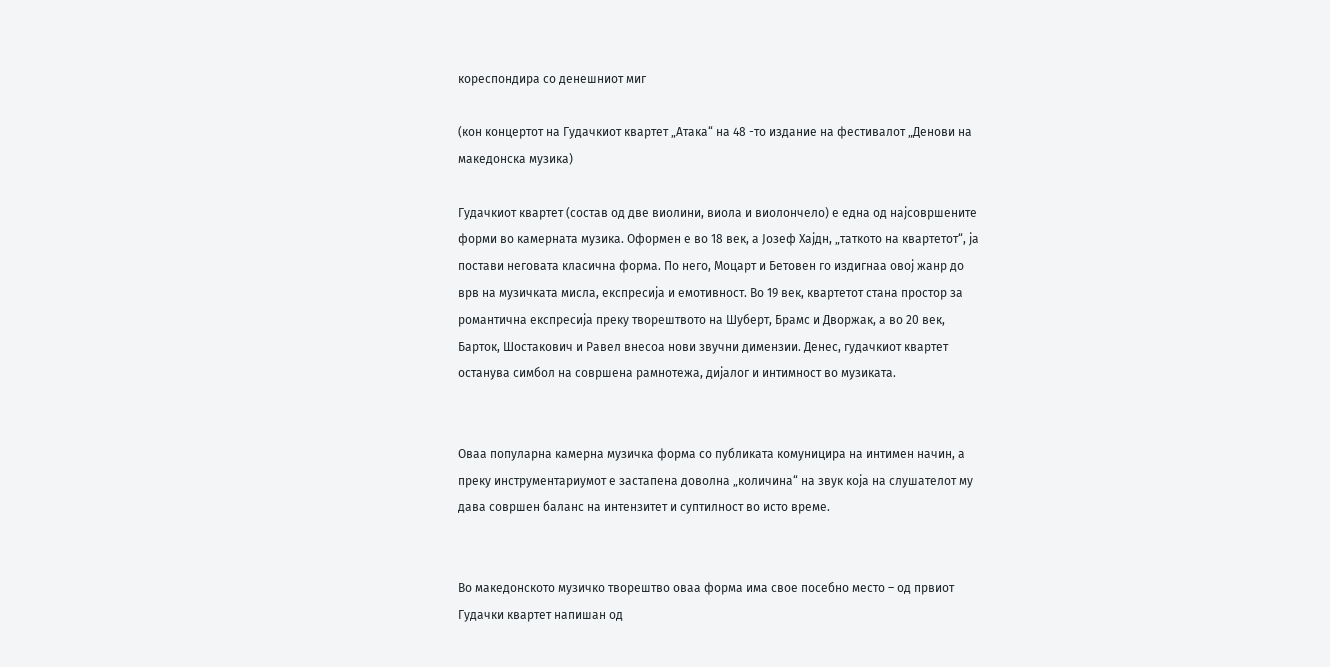кореспондира со денешниот миг

(кон концертот на Гудачкиот квартет „Атака“ на 48 -то издание на фестивалот „Денови на
македонска музика)

Гудачкиот квартет (состав од две виолини, виола и виолончело) е една од најсовршените
форми во камерната музика. Оформен е во 18 век, а Јозеф Хајдн, „таткото на квартетот“, ја
постави неговата класична форма. По него, Моцарт и Бетовен го издигнаа овој жанр до
врв на музичката мисла, експресија и емотивност. Во 19 век, квартетот стана простор за
романтична експресија преку творештвото на Шуберт, Брамс и Дворжак, а во 20 век,
Барток, Шостакович и Равел внесоа нови звучни димензии. Денес, гудачкиот квартет
останува симбол на совршена рамнотежа, дијалог и интимност во музиката.


Оваа популарна камерна музичка форма со публиката комуницира на интимен начин, а
преку инструментариумот е застапена доволна „количина“ на звук која на слушателот му
дава совршен баланс на интензитет и суптилност во исто време.


Во македонското музичко творештво оваа форма има свое посебно место – од првиот
Гудачки квартет напишан од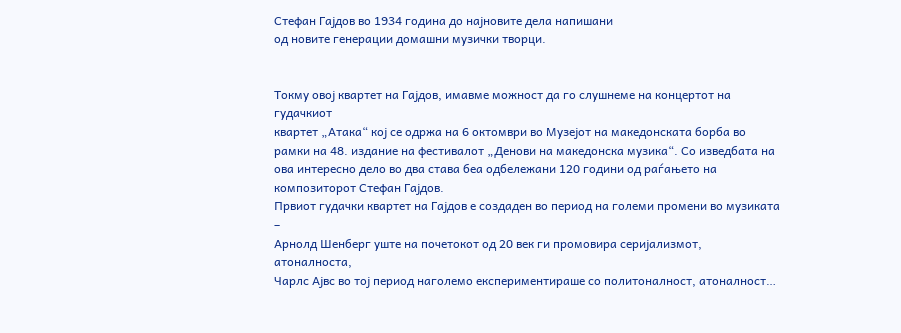Стефан Гајдов во 1934 година до најновите дела напишани
од новите генерации домашни музички творци.


Токму овој квартет на Гајдов, имавме можност да го слушнеме на концертот на гудачкиот
квартет „Атака“ кој се одржа на 6 октомври во Музејот на македонската борба во рамки на 48. издание на фестивалот „Денови на македонска музика“. Со изведбата на ова интересно дело во два става беа одбележани 120 години од раѓањето на композиторот Стефан Гајдов.
Првиот гудачки квартет на Гајдов е создаден во период на големи промени во музиката –
Арнолд Шенберг уште на почетокот од 20 век ги промовира серијализмот, атоналноста,
Чарлс Ајвс во тој период наголемо експериментираше со политоналност, атоналност…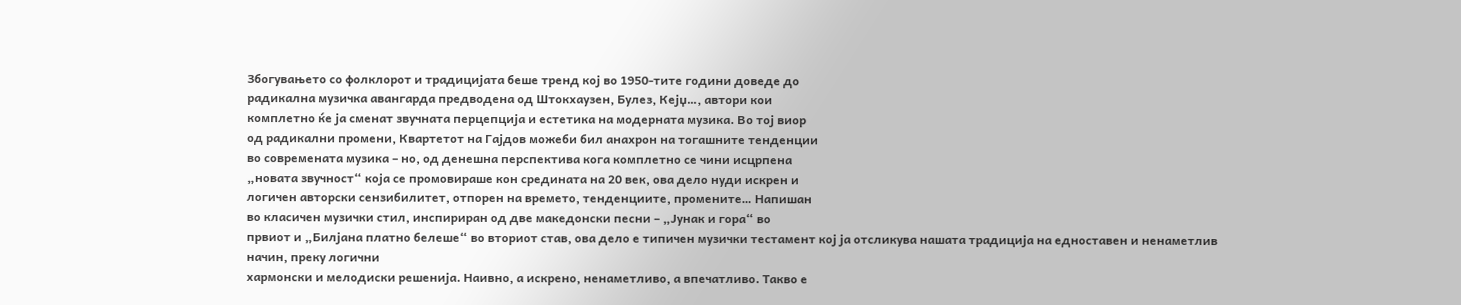Збогувањето со фолклорот и традицијата беше тренд кој во 1950-тите години доведе до
радикална музичка авангарда предводена од Штокхаузен, Булез, Кејџ…, автори кои
комплетно ќе ја сменат звучната перцепција и естетика на модерната музика. Во тој виор
од радикални промени, Квартетот на Гајдов можеби бил анахрон на тогашните тенденции
во современата музика – но, од денешна перспектива кога комплетно се чини исцрпена
„новата звучност“ која се промовираше кон средината на 20 век, ова дело нуди искрен и
логичен авторски сензибилитет, отпорен на времето, тенденциите, промените… Напишан
во класичен музички стил, инспириран од две македонски песни – „Јунак и гора“ во
првиот и „Билјана платно белеше“ во вториот став, ова дело е типичен музички тестамент кој ја отсликува нашата традиција на едноставен и ненаметлив начин, преку логични
хармонски и мелодиски решенија. Наивно, а искрено, ненаметливо, а впечатливо. Такво е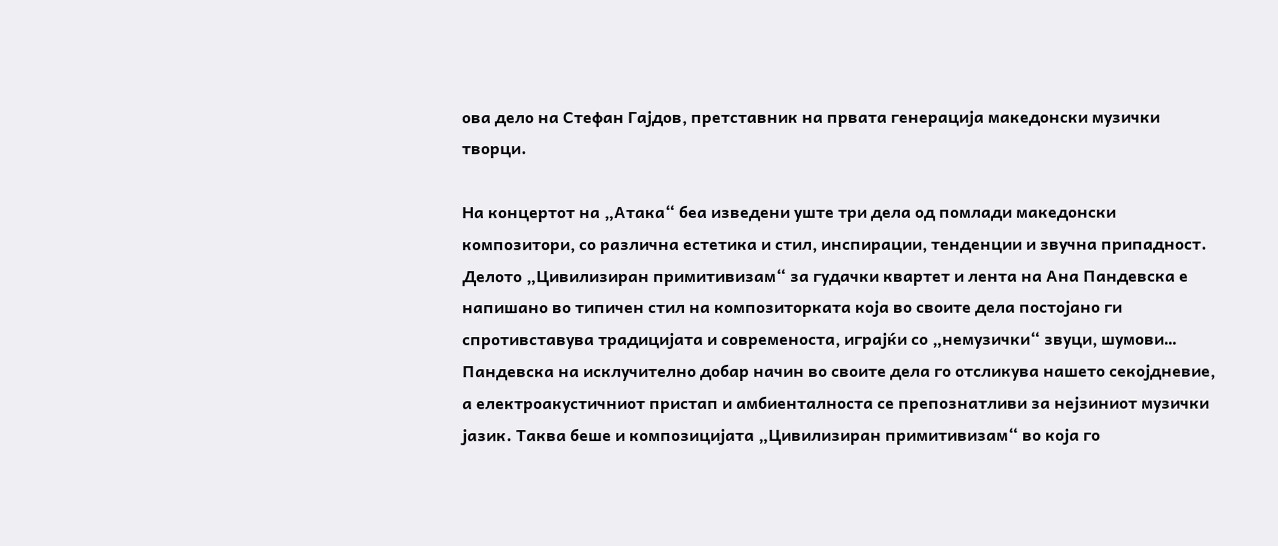ова дело на Стефан Гајдов, претставник на првата генерација македонски музички творци.

На концертот на „Атака“ беа изведени уште три дела од помлади македонски
композитори, со различна естетика и стил, инспирации, тенденции и звучна припадност.
Делото „Цивилизиран примитивизам“ за гудачки квартет и лента на Ана Пандевска е
напишано во типичен стил на композиторката која во своите дела постојано ги
спротивставува традицијата и современоста, играјќи со „немузички“ звуци, шумови…
Пандевска на исклучително добар начин во своите дела го отсликува нашето секојдневие,
а електроакустичниот пристап и амбиенталноста се препознатливи за нејзиниот музички
јазик. Таква беше и композицијата „Цивилизиран примитивизам“ во која го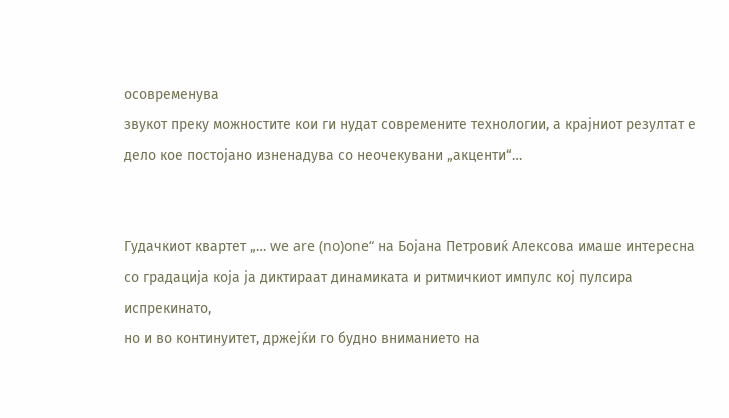осовременува
звукот преку можностите кои ги нудат современите технологии, а крајниот резултат е
дело кое постојано изненадува со неочекувани „акценти“…


Гудачкиот квартет „… we are (no)one“ на Бојана Петровиќ Алексова имаше интересна
со градација која ја диктираат динамиката и ритмичкиот импулс кој пулсира испрекинато,
но и во континуитет, држејќи го будно вниманието на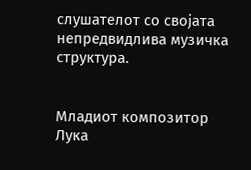слушателот со својата
непредвидлива музичка структура.


Младиот композитор Лука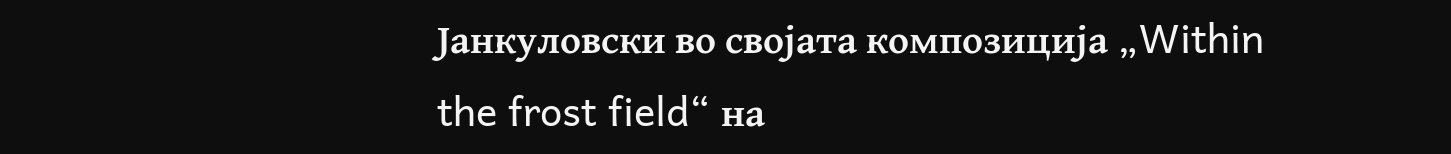Јанкуловски во својата композиција „Within the frost field“ на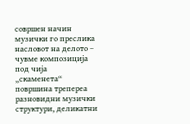совршен начин музички го преслика насловот на делото – чувме композиција под чија
„скаменета“ површина трепереа разновидни музички структури, деликатни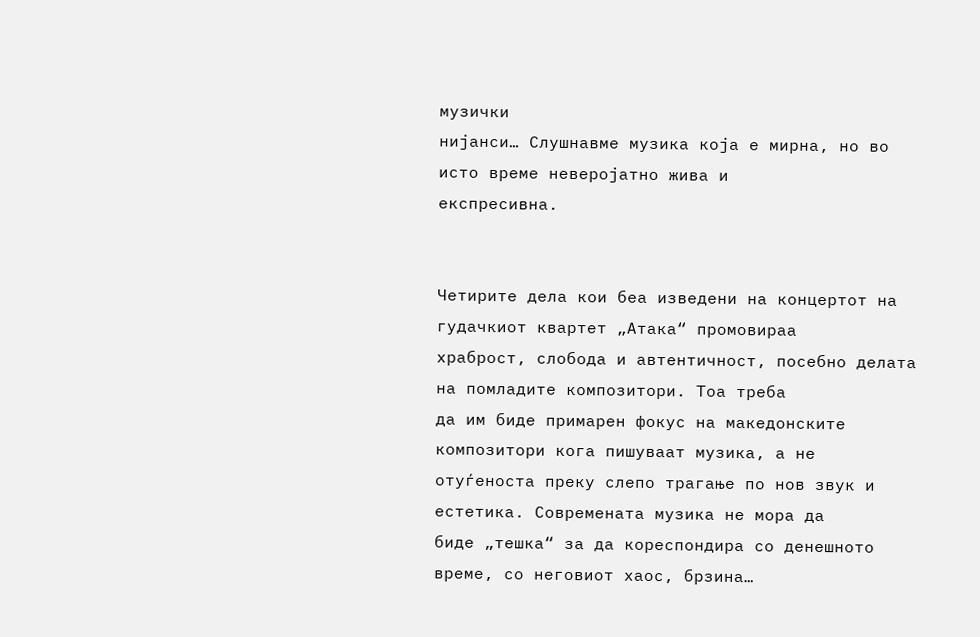музички
нијанси… Слушнавме музика која е мирна, но во исто време неверојатно жива и
експресивна.


Четирите дела кои беа изведени на концертот на гудачкиот квартет „Атака“ промовираа
храброст, слобода и автентичност, посебно делата на помладите композитори. Тоа треба
да им биде примарен фокус на македонските композитори кога пишуваат музика, а не
отуѓеноста преку слепо трагање по нов звук и естетика. Современата музика не мора да
биде „тешка“ за да кореспондира со денешното време, со неговиот хаос, брзина…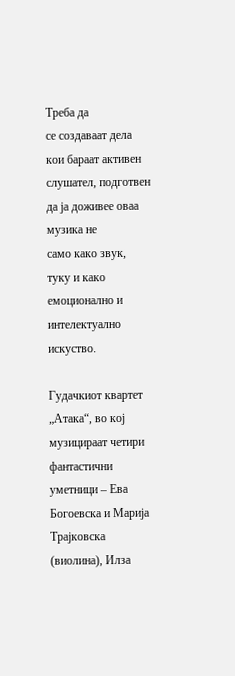Треба да
се создаваат дела кои бараат активен слушател, подготвен да ја доживее оваа музика не
само како звук, туку и како емоционално и интелектуално искуство.

Гудачкиот квартет „Атака“, во кој музицираат четири фантастични уметници – Ева
Богоевска и Марија Трајковска (виолина), Илза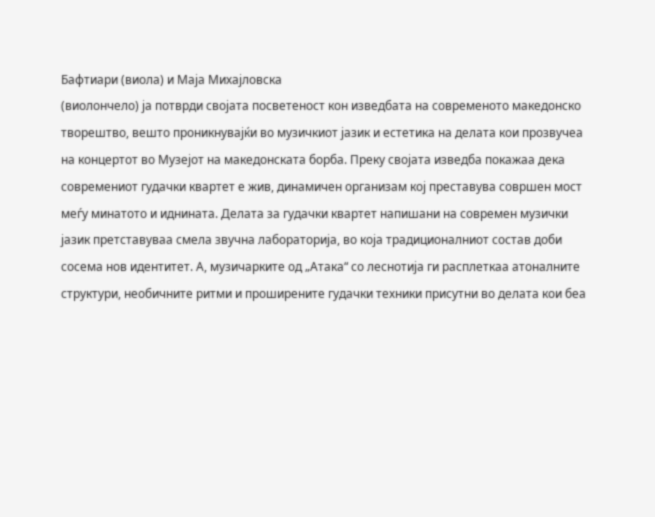Бафтиари (виола) и Маја Михајловска
(виолончело) ја потврди својата посветеност кон изведбата на современото македонско
творештво, вешто проникнувајќи во музичкиот јазик и естетика на делата кои прозвучеа
на концертот во Музејот на македонската борба. Преку својата изведба покажаа дека
современиот гудачки квартет е жив, динамичен организам кој преставува совршен мост
меѓу минатото и иднината. Делата за гудачки квартет напишани на современ музички
јазик претставуваа смела звучна лабораторија, во која традиционалниот состав доби
сосема нов идентитет. А, музичарките од „Атака“ со леснотија ги расплеткаа атоналните
структури, необичните ритми и проширените гудачки техники присутни во делата кои беа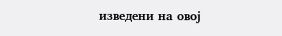изведени на овој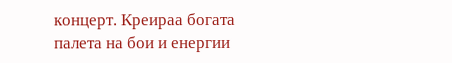концерт. Креираа богата палета на бои и енергии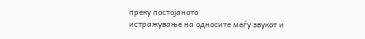преку постојаното
истражување на односите меѓу звукот и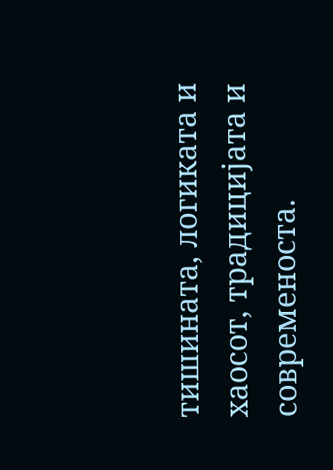тишината, логиката и хаосот, традицијата и
современоста.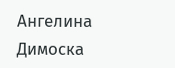Ангелина Димоска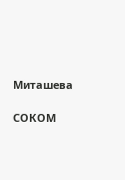Миташева

СОКОМ